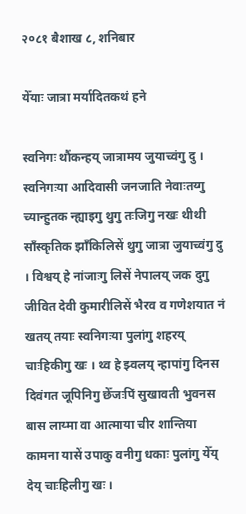२०८१ बैशाख ८, शनिबार

येँयाः जात्रा मर्यादितकथं हने

स्वनिगः थौंकन्हय् जात्रामय जुयाच्वंगु दु । स्वनिगःया आदिवासी जनजाति नेवाःतय्गु च्यान्हुतक न्ह्याइगु थुगु तःजिगु नखः थीथी साँस्कृतिक झाँकिलिसें थुगु जात्रा जुयाच्वंगु दु । विश्वय् हे नांजाःगु लिसें नेपालय् जक दुगु जीवित देवी कुमारीलिसें भैरव व गणेशयात नं खतय् तयाः स्वनिगःया पुलांगु शहरय् चाःहिकीगु खः । थ्व हे झ्वलय् न्हापांगु दिनस दिवंगत जूपिनिगु छेँजःपिं सुखावती भुवनस बास लाय्मा वा आत्माया चीर शान्तिया कामना यासें उपाकु वनीगु धकाः पुलांगु येँय् देय् चाःहिलीगु खः ।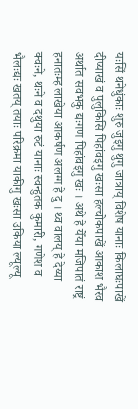यःसिं थनेधुंकाः शुरु जुइगु थुगु जात्राय् विशेष यानाः किलाघःपाखें दीप्याखं व पुलुकिसि पिहांवइगु खःसा हल्चोकपाखें आकाश भैरव अर्थात सवभकु द्यःगण पिहांवइगु खः । अथे हे येँया मजिपातं राष्ट्रं हनातःम्ह लाखेया आकर्षण अलग्ग हे दु । थ्व वालय् हे देय्या क्वःने, थःने व दथुया रुटं यानाः स्वन्हुतक कुमारी, गणेश व भैलःद्यः खतय् तयाः परिक्रमा याकीगु खःसा उकिया ल्यूल्यू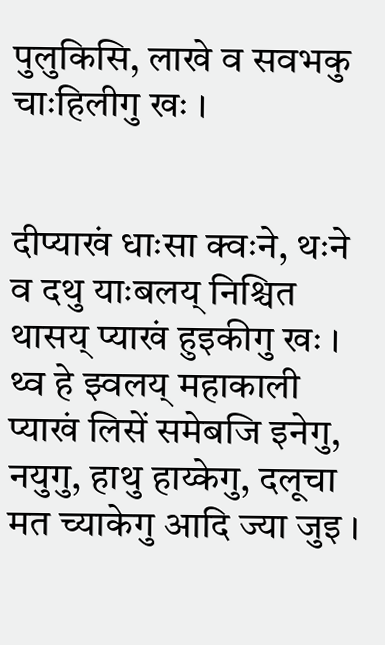पुलुकिसि, लाखे व सवभकु चाःहिलीगु खः ।


दीप्याखं धाःसा क्वःने, थःने व दथु याःबलय् निश्चित थासय् प्याखं हुइकीगु खः । थ्व हे झ्वलय् महाकाली प्याखं लिसें समेबजि इनेगु, नयुगु, हाथु हाय्केगु, दलूचा मत च्याकेगु आदि ज्या जुइ ।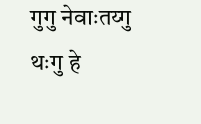गुगु नेवाःतय्गु थःगु हे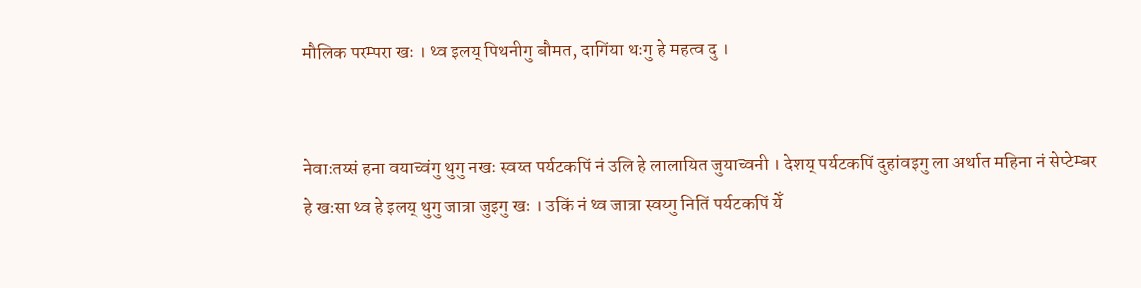मौलिक परम्परा खः । थ्व इलय् पिथनीगु बौमत, दागिंया थःगु हे महत्व दु ।


नेवाःतय्सं हना वयाच्वंगु थुगु नखः स्वय्त पर्यटकपिं नं उलि हे लालायित जुयाच्वनी । देशय् पर्यटकपिं दुहांवइगु ला अर्थात महिना नं सेप्टेम्बर हे खःसा थ्व हे इलय् थुगु जात्रा जुइगु खः । उकिं नं थ्व जात्रा स्वय्गु नितिं पर्यटकपिं येँ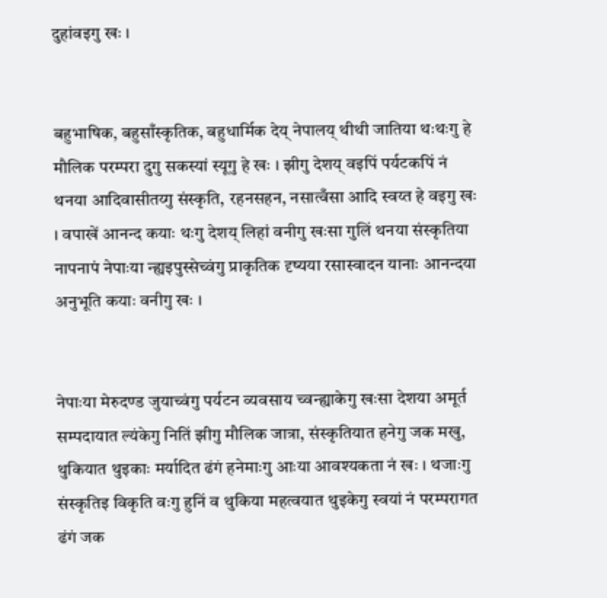दुहांवइगु खः ।


बहुभाषिक, बहुसाँस्कृतिक, बहुधार्मिक देय् नेपालय् थीथी जातिया थःथःगु हे मौलिक परम्परा दुगु सकस्यां स्यूगु हे खः । झीगु देशय् वइपिं पर्यटकपिं नं थनया आदिवासीतय्गु संस्कृति, रहनसहन, नसात्वँसा आदि स्वय्त हे वइगु खः । वपाखें आनन्द कयाः थःगु देशय् लिहां वनीगु खःसा गुलिं थनया संस्कृतिया नापनापं नेपाःया न्ह्यइपुस्सेच्वंगु प्राकृतिक दृष्यया रसास्वादन यानाः आनन्दया अनुभूति कयाः वनीगु खः ।


नेपाःया मेरुदण्ड जुयाच्वंगु पर्यटन व्यवसाय च्वन्ह्याकेगु खःसा देशया अमूर्त सम्पदायात ल्यंकेगु नितिं झीगु मौलिक जात्रा, संस्कृतियात हनेगु जक मखु, थुकियात थुइकाः मर्यादित ढंगं हनेमाःगु आःया आवश्यकता नं खः । थजाःगु संस्कृतिइ विकृति वःगु हुनिं व थुकिया महत्वयात थुइकेगु स्वयां नं परम्परागत ढंगं जक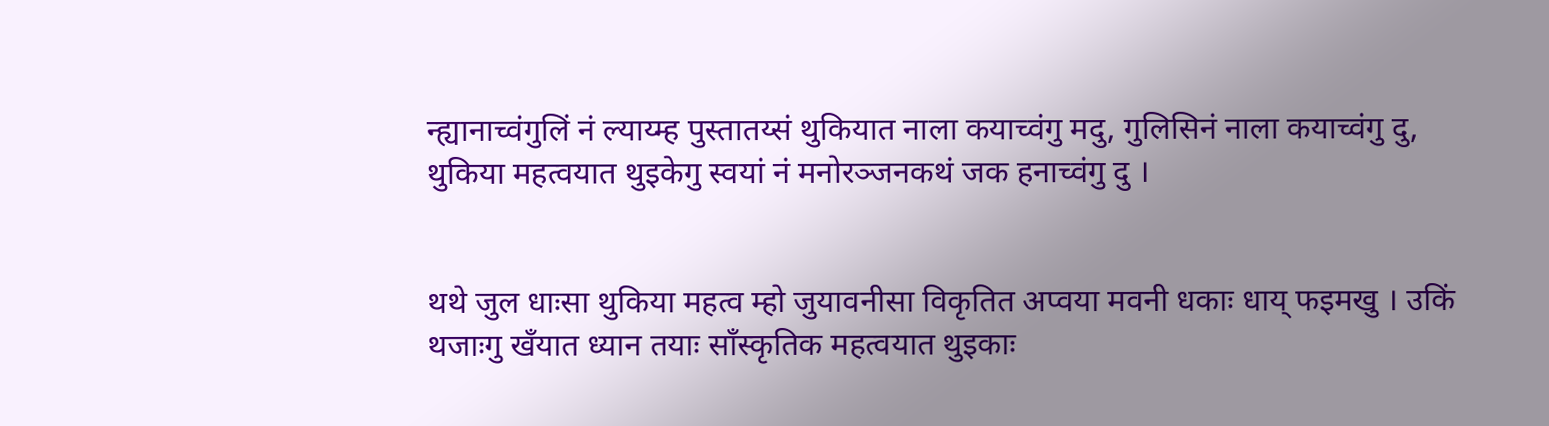न्ह्यानाच्वंगुलिं नं ल्याय्म्ह पुस्तातय्सं थुकियात नाला कयाच्वंगु मदु, गुलिसिनं नाला कयाच्वंगु दु, थुकिया महत्वयात थुइकेगु स्वयां नं मनोरञ्जनकथं जक हनाच्वंगु दु ।


थथे जुल धाःसा थुकिया महत्व म्हो जुयावनीसा विकृतित अप्वया मवनी धकाः धाय् फइमखु । उकिं थजाःगु खँयात ध्यान तयाः साँस्कृतिक महत्वयात थुइकाः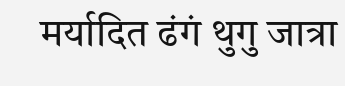मर्यादित ढंगं थुगु जात्रा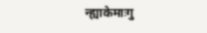न्ह्याकेमाःगु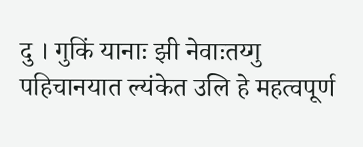दु । गुकिं यानाः झी नेवाःतय्गु पहिचानयात ल्यंकेत उलि हे महत्वपूर्ण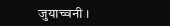जुयाच्वनी ।